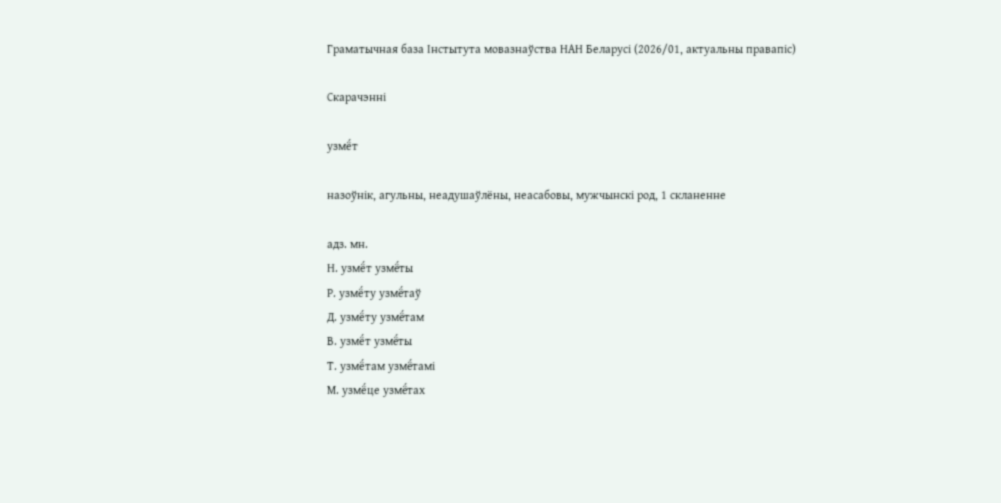Граматычная база Інстытута мовазнаўства НАН Беларусі (2026/01, актуальны правапіс)

Скарачэнні

узмё́т

назоўнік, агульны, неадушаўлёны, неасабовы, мужчынскі род, 1 скланенне

адз. мн.
Н. узмё́т узмё́ты
Р. узмё́ту узмё́таў
Д. узмё́ту узмё́там
В. узмё́т узмё́ты
Т. узмё́там узмё́тамі
М. узмё́це узмё́тах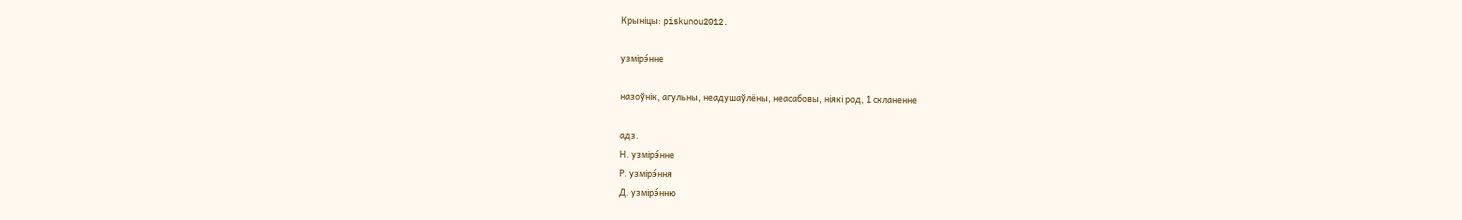Крыніцы: piskunou2012.

узмірэ́нне

назоўнік, агульны, неадушаўлёны, неасабовы, ніякі род, 1 скланенне

адз.
Н. узмірэ́нне
Р. узмірэ́ння
Д. узмірэ́нню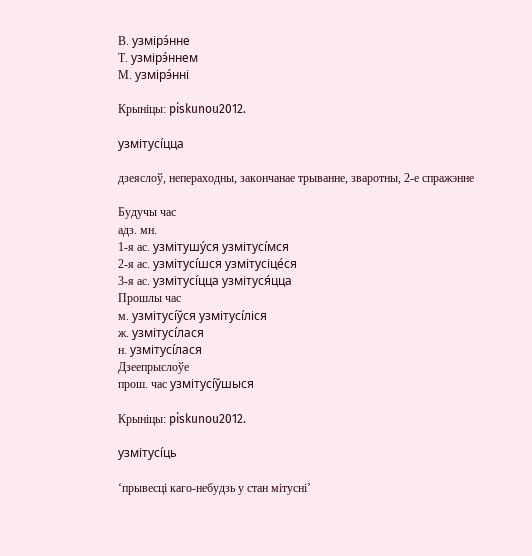В. узмірэ́нне
Т. узмірэ́ннем
М. узмірэ́нні

Крыніцы: piskunou2012.

узмітусі́цца

дзеяслоў, непераходны, закончанае трыванне, зваротны, 2-е спражэнне

Будучы час
адз. мн.
1-я ас. узмітушу́ся узмітусі́мся
2-я ас. узмітусі́шся узмітусіце́ся
3-я ас. узмітусі́цца узмітуся́цца
Прошлы час
м. узмітусі́ўся узмітусі́ліся
ж. узмітусі́лася
н. узмітусі́лася
Дзеепрыслоўе
прош. час узмітусі́ўшыся

Крыніцы: piskunou2012.

узмітусі́ць

‘прывесці каго-небудзь у стан мітусні’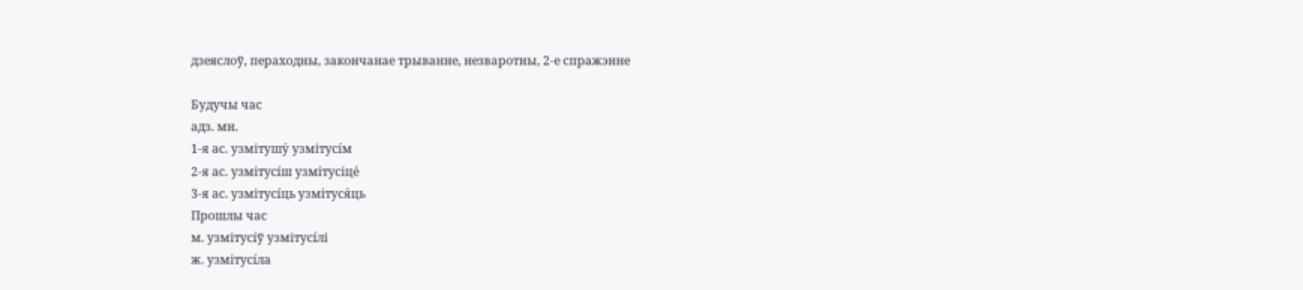дзеяслоў, пераходны, закончанае трыванне, незваротны, 2-е спражэнне

Будучы час
адз. мн.
1-я ас. узмітушу́ узмітусі́м
2-я ас. узмітусі́ш узмітусіце́
3-я ас. узмітусі́ць узмітуся́ць
Прошлы час
м. узмітусі́ў узмітусі́лі
ж. узмітусі́ла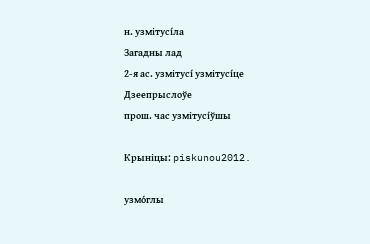н. узмітусі́ла
Загадны лад
2-я ас. узмітусі́ узмітусі́це
Дзеепрыслоўе
прош. час узмітусі́ўшы

Крыніцы: piskunou2012.

узмо́глы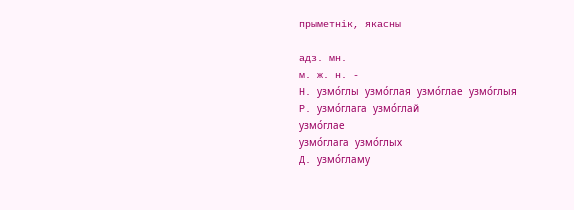прыметнік, якасны

адз. мн.
м. ж. н. -
Н. узмо́глы узмо́глая узмо́глае узмо́глыя
Р. узмо́глага узмо́глай
узмо́глае
узмо́глага узмо́глых
Д. узмо́гламу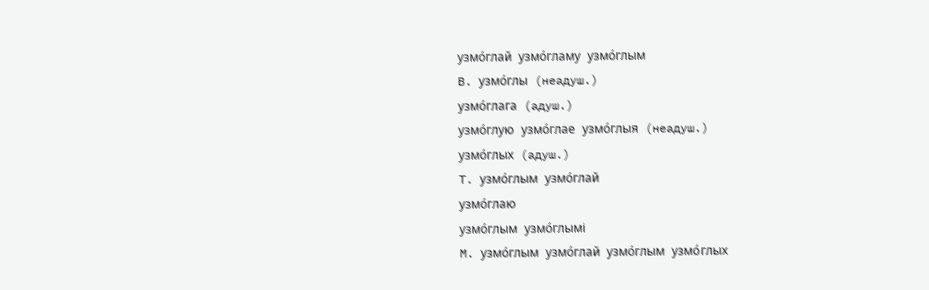узмо́глай узмо́гламу узмо́глым
В. узмо́глы (неадуш.)
узмо́глага (адуш.)
узмо́глую узмо́глае узмо́глыя (неадуш.)
узмо́глых (адуш.)
Т. узмо́глым узмо́глай
узмо́глаю
узмо́глым узмо́глымі
М. узмо́глым узмо́глай узмо́глым узмо́глых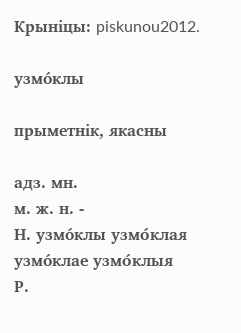Крыніцы: piskunou2012.

узмо́клы

прыметнік, якасны

адз. мн.
м. ж. н. -
Н. узмо́клы узмо́клая узмо́клае узмо́клыя
Р.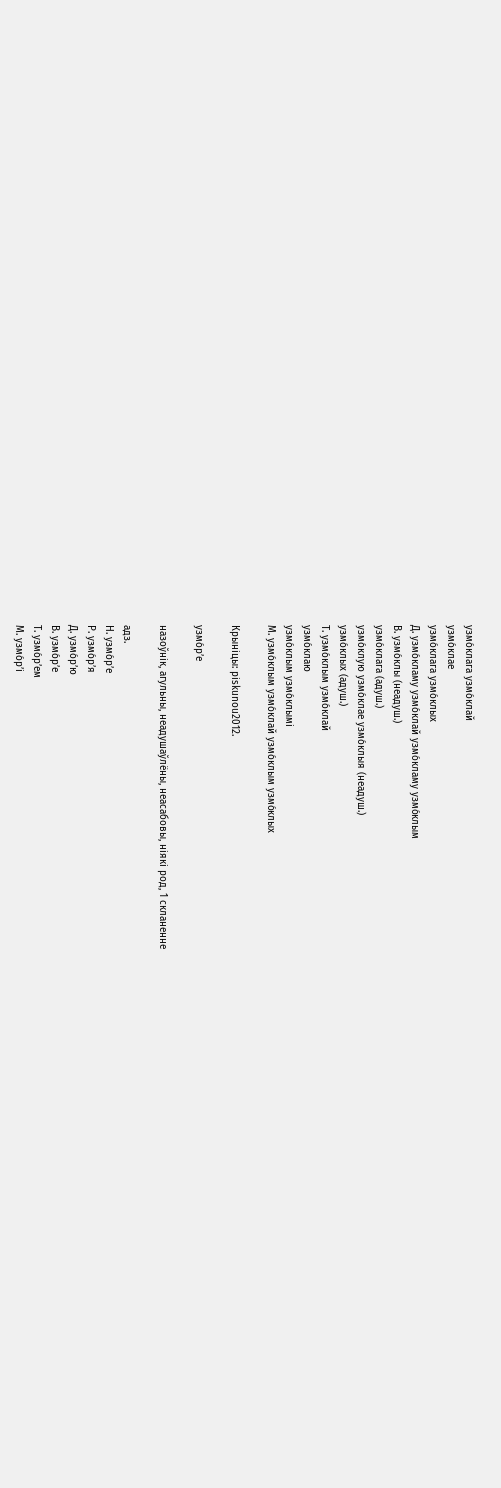узмо́клага узмо́клай
узмо́клае
узмо́клага узмо́клых
Д. узмо́кламу узмо́клай узмо́кламу узмо́клым
В. узмо́клы (неадуш.)
узмо́клага (адуш.)
узмо́клую узмо́клае узмо́клыя (неадуш.)
узмо́клых (адуш.)
Т. узмо́клым узмо́клай
узмо́клаю
узмо́клым узмо́клымі
М. узмо́клым узмо́клай узмо́клым узмо́клых

Крыніцы: piskunou2012.

узмо́р’е

назоўнік, агульны, неадушаўлёны, неасабовы, ніякі род, 1 скланенне

адз.
Н. узмо́р’е
Р. узмо́р’я
Д. узмо́р’ю
В. узмо́р’е
Т. узмо́р’ем
М. узмо́р’і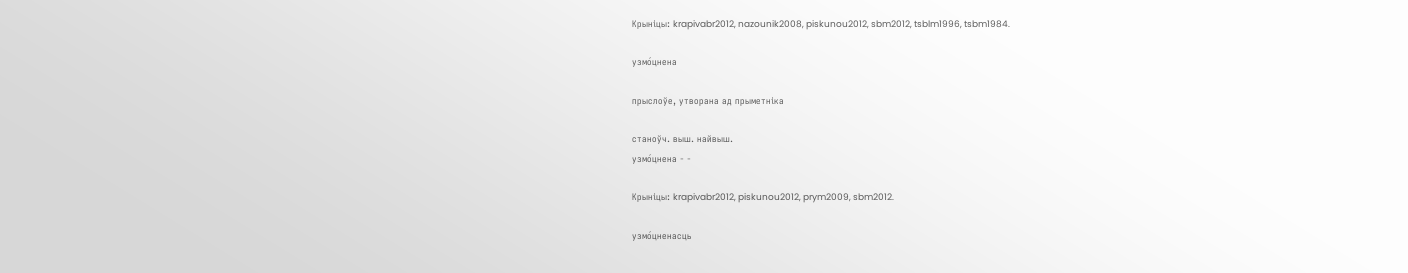Крыніцы: krapivabr2012, nazounik2008, piskunou2012, sbm2012, tsblm1996, tsbm1984.

узмо́цнена

прыслоўе, утворана ад прыметніка

станоўч. выш. найвыш.
узмо́цнена - -

Крыніцы: krapivabr2012, piskunou2012, prym2009, sbm2012.

узмо́цненасць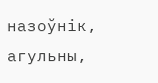назоўнік, агульны,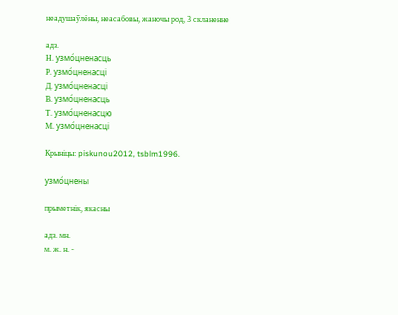неадушаўлёны, неасабовы, жаночы род, 3 скланенне

адз.
Н. узмо́цненасць
Р. узмо́цненасці
Д. узмо́цненасці
В. узмо́цненасць
Т. узмо́цненасцю
М. узмо́цненасці

Крыніцы: piskunou2012, tsblm1996.

узмо́цнены

прыметнік, якасны

адз. мн.
м. ж. н. -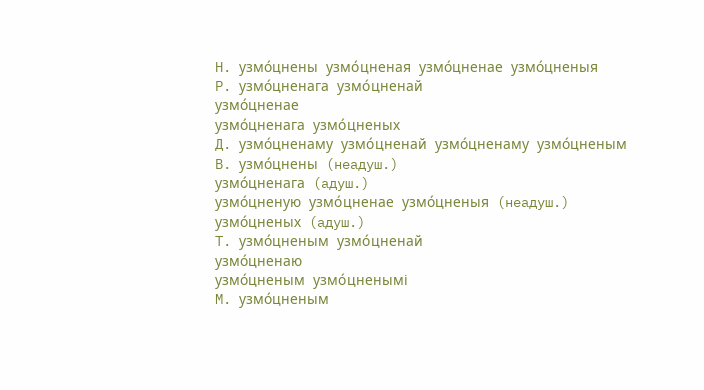Н. узмо́цнены узмо́цненая узмо́цненае узмо́цненыя
Р. узмо́цненага узмо́цненай
узмо́цненае
узмо́цненага узмо́цненых
Д. узмо́цненаму узмо́цненай узмо́цненаму узмо́цненым
В. узмо́цнены (неадуш.)
узмо́цненага (адуш.)
узмо́цненую узмо́цненае узмо́цненыя (неадуш.)
узмо́цненых (адуш.)
Т. узмо́цненым узмо́цненай
узмо́цненаю
узмо́цненым узмо́цненымі
М. узмо́цненым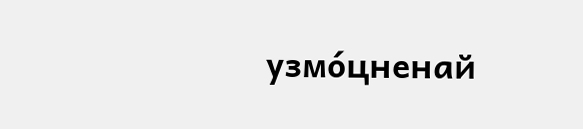узмо́цненай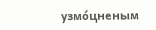узмо́цненым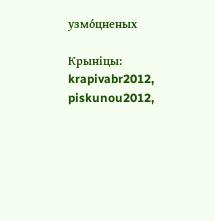узмо́цненых

Крыніцы: krapivabr2012, piskunou2012,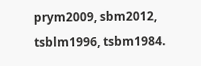prym2009, sbm2012, tsblm1996, tsbm1984.